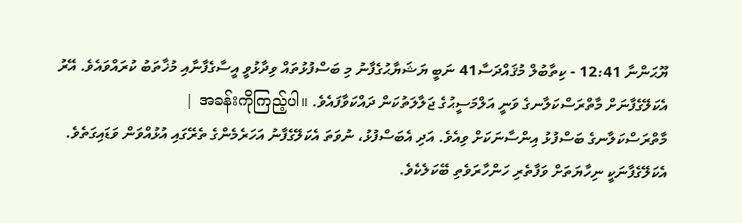ޔޫޙަންނާ 12:41 - ކިތާބުލް މުޤައްދަސާ41 ނަބީ ޔަޝަޔާޙުގެފާނު މި ބަސްފުޅުތައް ވިދާޅުވީ އީސާގެފާނާއި މުޚާތަބު ކުރައްވައެވެ. އޭރު އެކަލޭގެފާނަށް މާތްރަސްކަލާނގެ ވަނީ އަލްމަސީޙުގެ ޖަލާލަތުކަން ދައްކަވާފައެވެ. အခန်းကိုကြည့်ပါ။ |
މާތްރަސްކަލާނގެ ބަސްފުޅު އިންސާނަކަށް ވިއެވެ. އަދި އެބަސްފުޅު، ނުވަތަ އެކަލޭގެފާނު އަހަރެމެންގެ ތެރޭގައި އުޅުއްވަން ވަޑައިގަތެވެ. އެކަލޭގެފާނަކީ ނިހާޔަތަށް ވަފާތެރި ހަންހާރަވެތި ބޭކަލެކެވެ.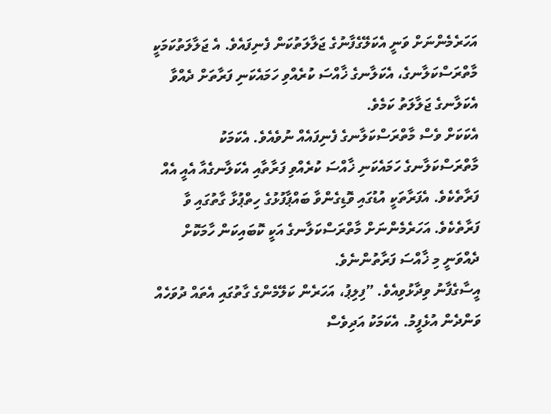އަހަރެމެންނަށް ވަނީ އެކަލޭގެފާނުގެ ޖަލާލަތުކަން ފެނިފައެވެ. އެ ޖަލާލަތުކަމަކީ މާތްރަސްކަލާނގެ، އެކަލާނގެ ޚާއްސަ ކުރެއްވި ހަމައެކަނި ފަރާތަށް ދެއްވާ އެކަލާނގެ ޖަލާލަތު ކަމެވެ.
އެކަކަށް ވެސް މާތްރަސްކަލާނގެ ފެނިފައެއް ނުވެއެވެ. އެކަމަކު މާތްރަސްކަލާނގެ ހަމައެކަނި ޚާއްސަ ކުރެއްވި ފަރާތާއި އެކަލާނގެއާ އެއީ އެއް ފަރާތެކެވެ. އެފަރާތަކީ އުޑުގައި ވޮޑިގެންވާ ބައްޕާފުޅުގެ ހިތްޕުޅާ ގާތުގައި ވާ ފަރާތެކެވެ. އަހަރެމެންނަށް މާތްރަސްކަލާނގެ އަކީ ކޮބައިކަން ހާމަކޮށް ދެއްވަނީ މި ޚާއްސަ ފަރާތުންނެވެ.
އީސާގެފާނު ވިދާޅުވިއެވެ. ”ފިލިޕު، އަހަރެން ކަލޭމެންގެ ގާތުގައި އެތައް ދުވަހެއް ވަންދެން އުޅެފީމު. އެކަމަކު އަދިވެސް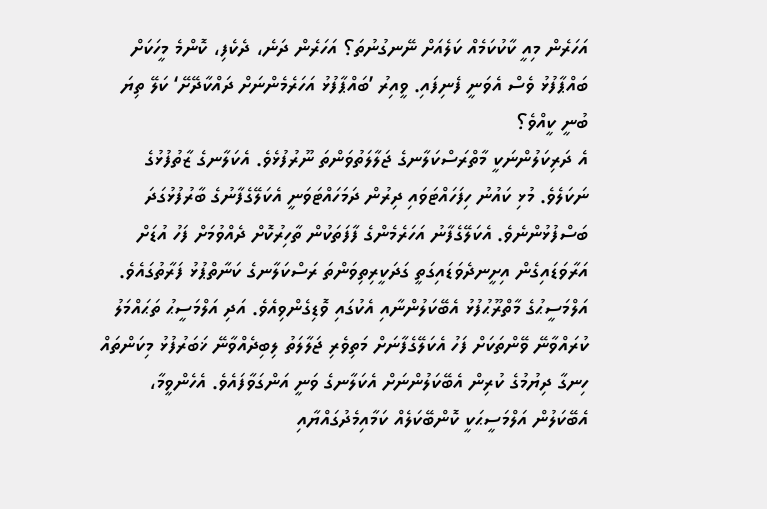އަހަރެން މިއީ ކާކުކަމެއް ކަލެއަށް ނޭނގުނުތަ؟ އަހަރެން ދަނެ، ދެކެފި، ކޮންމެ މީހަކަށް ބައްޕާފުޅު ވެސް އެވަނީ ފެނިފައި. ވީއިރު ’ބައްޕާފުޅު އަހަރެމެންނަށް ދައްކާދޭށޭ‘ ކަލޭ ތިޔަ ބުނީ ކީއްވެ؟
އެ ދަރިކަލުންނަކީ މާތްރަސްކަލާނގެ ޖަލާލަތުވަންތަ ނޫރުފުޅެވެ. އެކަލާނގެ ޒާތުފުޅުގެ ނަކަލެވެ. މުޅި ކައުނު ހިފަހައްޓަވައި ދިރުން ދަމަހައްޓަވަނީ އެކަލޭގެފާނުގެ ބާރުފުޅުގަދަ ބަސްފުޅުންނެވެ. އެކަލޭގެފާނު އަހަރެމެންގެ ފާފަތަކުން ތާހިރުކޮށް ދެއްވުމަށް ފަހު އުޑަށް އަރާވަޑައިގެން އިށީނދެވަޑައިގަތީ ގަދަކީރިތިވަންތަ ރަސްކަލާނގެ ކަނާތްޕުޅު ފަރާތުގައެވެ.
އަލްމަސީޙުގެ މާތްރޫޙުފުޅު އެބޭކަލުންނާއި އެކުގައި ވޮޑިގެންވިއެވެ. އަދި އަލްމަސީޙު ތަޙައްމަލު ކުރައްވާނޭ ވޭންތަކަށް ފަހު އެކަލޭގެފާނަށް މަތިވެރި ޖަލާލަތު ލިބިދެއްވާނޭ ޚަބަރުފުޅު މިކަންތައް ހިނގާ ދިޔުމުގެ ކުރިން އެބޭކަލުންނަށް އެކަލާނގެ ވަނީ އަންގަވާފައެވެ. އެހެންވީމާ، އެބޭކަލުން އަލްމަސީޙަކީ ކޮންބޭކަލެއް ކަމާއިމެދުގައްޔާއި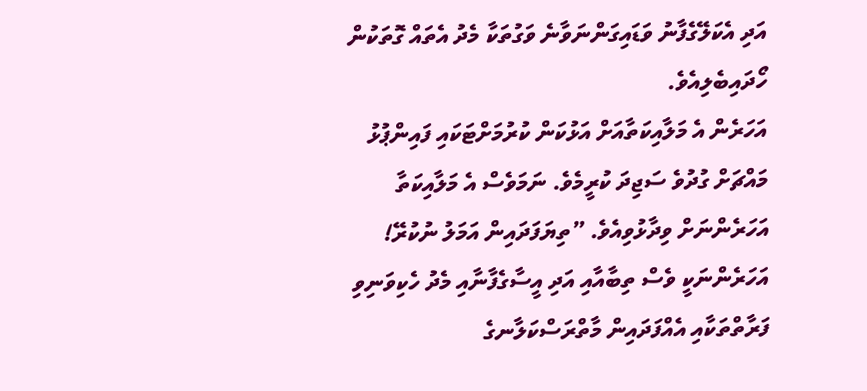އަދި އެކަލޭގެފާނު ވަޑައިގަންނަވާނެ ވަގުތަކާ މެދު އެތައް ގޮތަކުން ހޯދައިބެލިއެވެ.
އަހަރެން އެ މަލާއިކަތާއަށް އަޅުކަން ކުރުމަށްޓަކައި ފައިންޕުޅު މައްޗަށް ގުދުވެ ސަޖިދަ ކުރީމެވެ. ނަމަވެސް އެ މަލާއިކަތާ އަހަރެންނަށް ވިދާޅުވިއެވެ. ”ތިޔަފަދައިން އަމަލު ނުކުރޭ! އަހަރެންނަކީ ވެސް ތިބާއާއި އަދި އީސާގެފާނާއި މެދު ހެކިވަނިވި ފަރާތްތަކާއި އެއްފަދައިން މާތްރަސްކަލާނގެ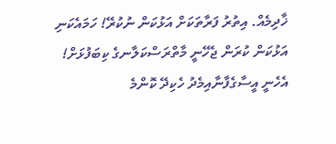ޚާދިމެއް. އިތުރު ފަރާތަކަށް އަޅުކަން ނުކުރޭ! ހަމައެކަނި އަޅުކަން ކުރަން ޖެހޭނީ މާތްރަސްކަލާނގެ ކިބަފުޅަށް! އެހެނީ އީސާގެފާނާއިމެދު ހެކިދޭ ކޮންމެ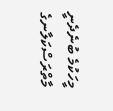މީހަކުމެ ބުނެދެނީ މާތްރަސްކަލާނގެ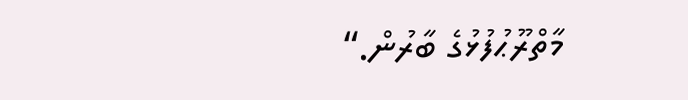މާތްރޫޙުފުޅުގެ ބާރުން.“